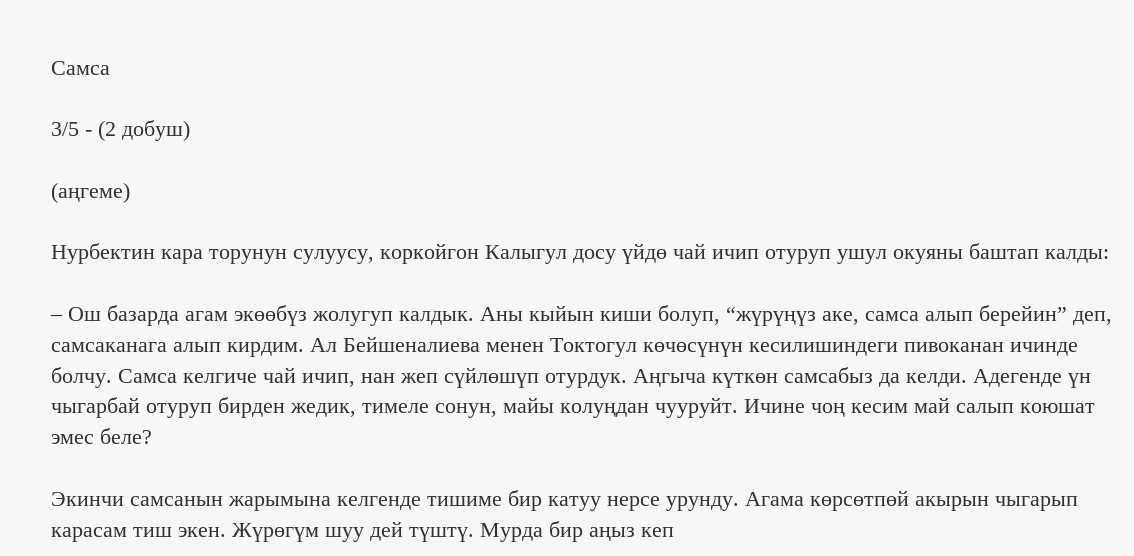Самса

3/5 - (2 добуш)

(аңгеме)

Нурбектин кара торунун сулуусу, коркойгон Калыгул досу үйдө чай ичип отуруп ушул окуяны баштап калды:

– Ош базарда агам экөөбүз жолугуп калдык. Аны кыйын киши болуп, “жүрүңүз аке, самса алып берейин” деп, самсаканага алып кирдим. Ал Бейшеналиева менен Токтогул көчөсүнүн кесилишиндеги пивоканан ичинде болчу. Самса келгиче чай ичип, нан жеп сүйлөшүп отурдук. Аңгыча күткөн самсабыз да келди. Адегенде үн чыгарбай отуруп бирден жедик, тимеле сонун, майы колуңдан чууруйт. Ичине чоң кесим май салып коюшат эмес беле?

Экинчи самсанын жарымына келгенде тишиме бир катуу нерсе урунду. Агама көрсөтпөй акырын чыгарып карасам тиш экен. Жүрөгүм шуу дей түштү. Мурда бир аңыз кеп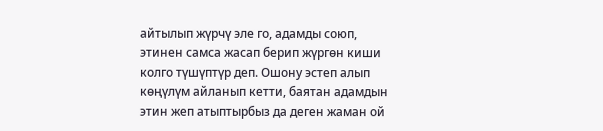айтылып жүрчү эле го, адамды союп, этинен самса жасап берип жүргөн киши колго түшүптүр деп. Ошону эстеп алып көңүлүм айланып кетти, баятан адамдын этин жеп атыптырбыз да деген жаман ой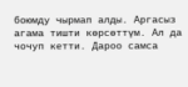боюмду чырмап алды. Аргасыз агама тишти көрсөттүм. Ал да чочуп кетти. Дароо самса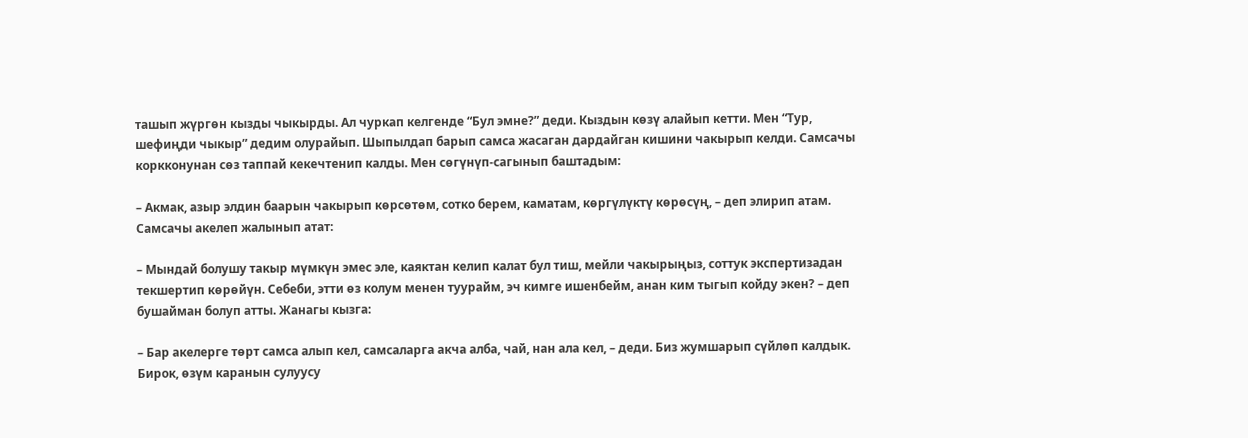ташып жүргөн кызды чыкырды. Ал чуркап келгенде “Бул эмне?” деди. Кыздын көзү алайып кетти. Мен “Тур, шефиңди чыкыр” дедим олурайып. Шыпылдап барып самса жасаган дардайган кишини чакырып келди. Самсачы коркконунан сөз таппай кекечтенип калды. Мен сөгүнүп-сагынып баштадым:

– Акмак, азыр элдин баарын чакырып көрсөтөм, сотко берем, каматам, көргүлүктү көрөсүң, – деп элирип атам. Самсачы акелеп жалынып атат:

– Мындай болушу такыр мүмкүн эмес эле, каяктан келип калат бул тиш, мейли чакырыңыз, соттук экспертизадан текшертип көрөйүн. Себеби, этти өз колум менен туурайм, эч кимге ишенбейм, анан ким тыгып койду экен? – деп бушайман болуп атты. Жанагы кызга:

– Бар акелерге төрт самса алып кел, самсаларга акча алба, чай, нан ала кел, – деди. Биз жумшарып сүйлөп калдык. Бирок, өзүм каранын сулуусу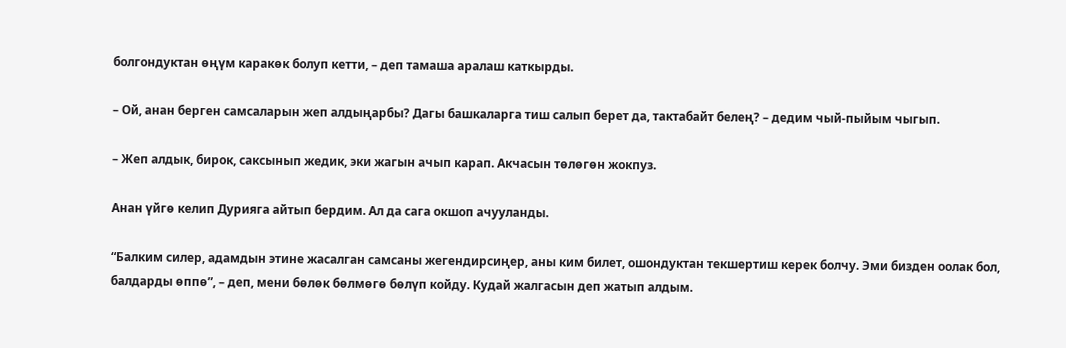болгондуктан өңүм каракөк болуп кетти, – деп тамаша аралаш каткырды.

– Ой, анан берген самсаларын жеп алдыңарбы? Дагы башкаларга тиш салып берет да, тактабайт белең? – дедим чый-пыйым чыгып.

– Жеп алдык, бирок, саксынып жедик, эки жагын ачып карап. Акчасын төлөгөн жокпуз.

Анан үйгө келип Дурияга айтып бердим. Ал да сага окшоп ачууланды.

“Балким силер, адамдын этине жасалган самсаны жегендирсиңер, аны ким билет, ошондуктан текшертиш керек болчу. Эми бизден оолак бол, балдарды өппө”, – деп, мени бөлөк бөлмөгө бөлүп койду. Кудай жалгасын деп жатып алдым.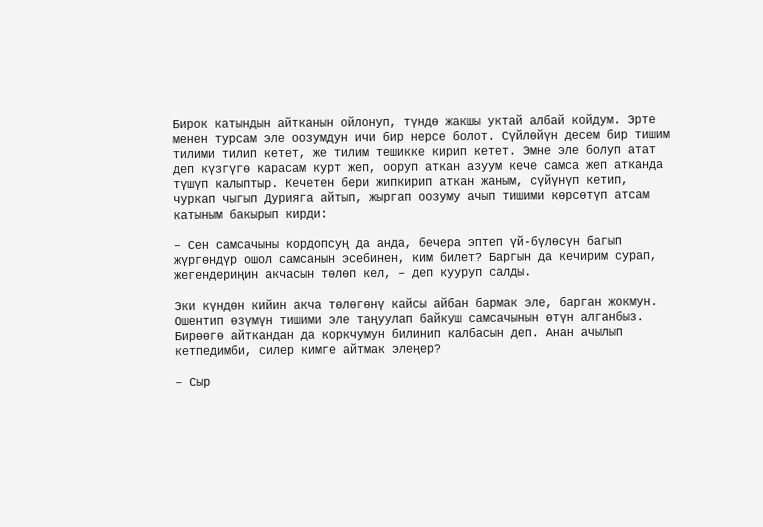Бирок катындын айтканын ойлонуп, түндө жакшы уктай албай койдум. Эрте менен турсам эле оозумдун ичи бир нерсе болот. Сүйлөйүн десем бир тишим тилими тилип кетет, же тилим тешикке кирип кетет. Эмне эле болуп атат деп күзгүгө карасам курт жеп, ооруп аткан азуум кече самса жеп атканда түшүп калыптыр. Кечетен бери жипкирип аткан жаным, сүйүнүп кетип, чуркап чыгып Дурияга айтып, жыргап оозуму ачып тишими көрсөтүп атсам катыным бакырып кирди:

– Сен самсачыны кордопсуң да анда, бечера эптеп үй-бүлөсүн багып жүргөндүр ошол самсанын эсебинен, ким билет? Баргын да кечирим сурап, жегендериңин акчасын төлөп кел, – деп кууруп салды.

Эки күндөн кийин акча төлөгөнү кайсы айбан бармак эле, барган жокмун. Ошентип өзүмүн тишими эле таңуулап байкуш самсачынын өтүн алганбыз. Бирөөгө айткандан да коркчумун билинип калбасын деп. Анан ачылып кетпедимби, силер кимге айтмак элеңер?

– Сыр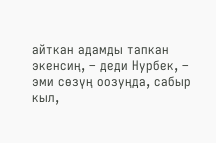айткан адамды тапкан экенсиң, – деди Нурбек, – эми сөзүң оозуңда, сабыр кыл,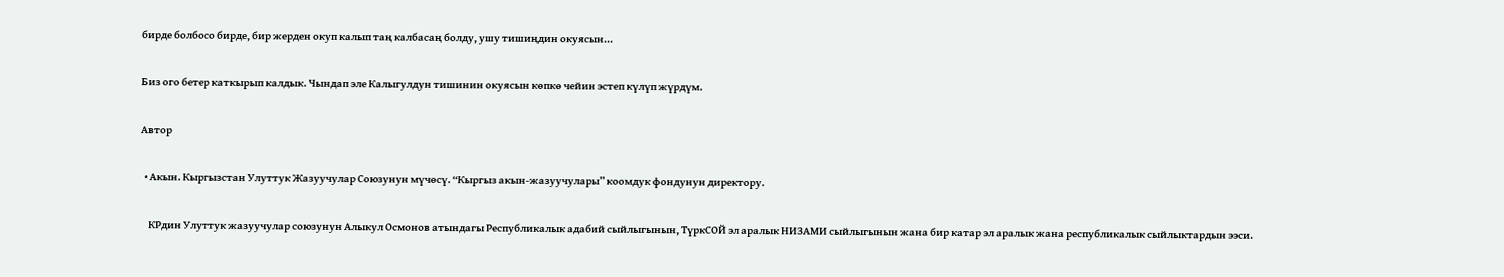бирде болбосо бирде, бир жерден окуп калып таң калбасаң болду, ушу тишиңдин окуясын…

Биз ого бетер каткырып калдык. Чындап эле Калыгулдун тишинин окуясын көпкө чейин эстеп күлүп жүрдүм.

Автор

  • Акын. Кыргызстан Улуттук Жазуучулар Союзунун мүчөсү. “Кыргыз акын-жазуучулары” коомдук фондунун директору.

    КРдин Улуттук жазуучулар союзунун Алыкул Осмонов атындагы Республикалык адабий сыйлыгынын, ТүркСОЙ эл аралык НИЗАМИ сыйлыгынын жана бир катар эл аралык жана республикалык сыйлыктардын ээси.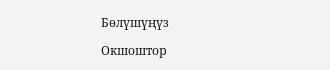Бөлүшүңүз

Окшоштор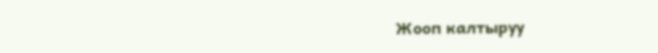Жооп калтыруу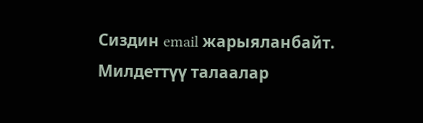Сиздин email жарыяланбайт. Милдеттүү талаалар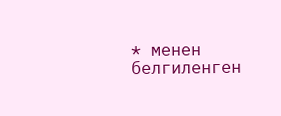* менен белгиленген